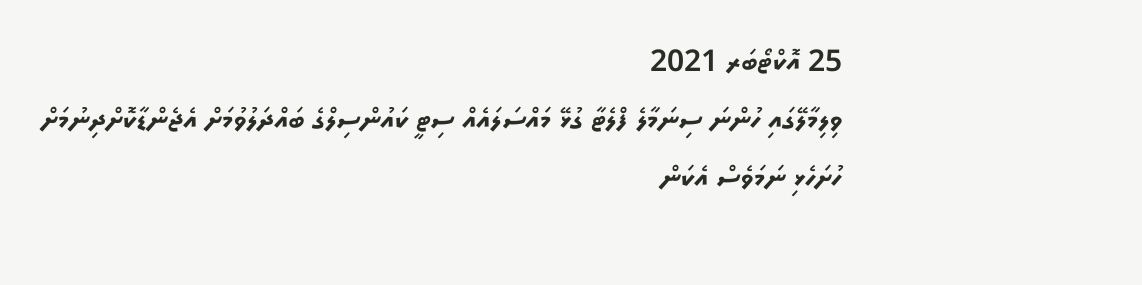25 އޮކްޓޯބަރ 2021
ވިލިމާލޭގައި ހުންނަ ސިނަމާލެ ފްލެޓާ ގުޅޭ މައްސަލައެއް ސިޓީ ކައުންސިލްގެ ބައްދަލުވުމަށް އެޖެންޑާކޮށްދިނުމަށް ހުށަހެޅި ނަމަވެސް އެކަން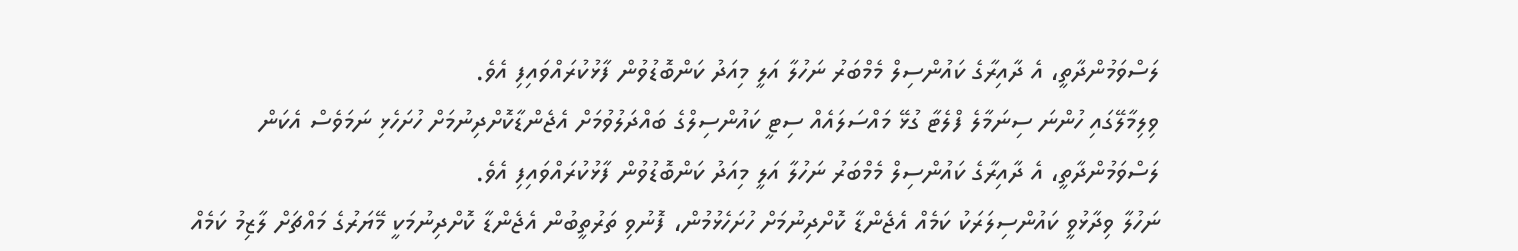ލަސްވަމުންދާތީ، އެ ދާއިރާގެ ކައުންސިލް މެމްބަރު ނަހުލާ އަލީ މިއަދު ކަންބޮޑުވުން ފާޅުކުރައްވައިފި އެވެ.
ވިލިމާލޭގައި ހުންނަ ސިނަމާލެ ފްލެޓާ ގުޅޭ މައްސަލައެއް ސިޓީ ކައުންސިލްގެ ބައްދަލުވުމަށް އެޖެންޑާކޮށްދިނުމަށް ހުށަހެޅި ނަމަވެސް އެކަން ލަސްވަމުންދާތީ، އެ ދާއިރާގެ ކައުންސިލް މެމްބަރު ނަހުލާ އަލީ މިއަދު ކަންބޮޑުވުން ފާޅުކުރައްވައިފި އެވެ.
ނަހުލާ ވިދާޅުވީ ކައުންސިލަރަކު ކަމެއް އެޖެންޑާ ކޮށްދިނުމަށް ހުށަހެޅުމުން، ފޮނުވި ތަރުތީބުން އެޖެންޑާ ކޮށްދިނުމަކީ މޭޔަރުގެ މައްޗަށް ލާޒިމު ކަމެއް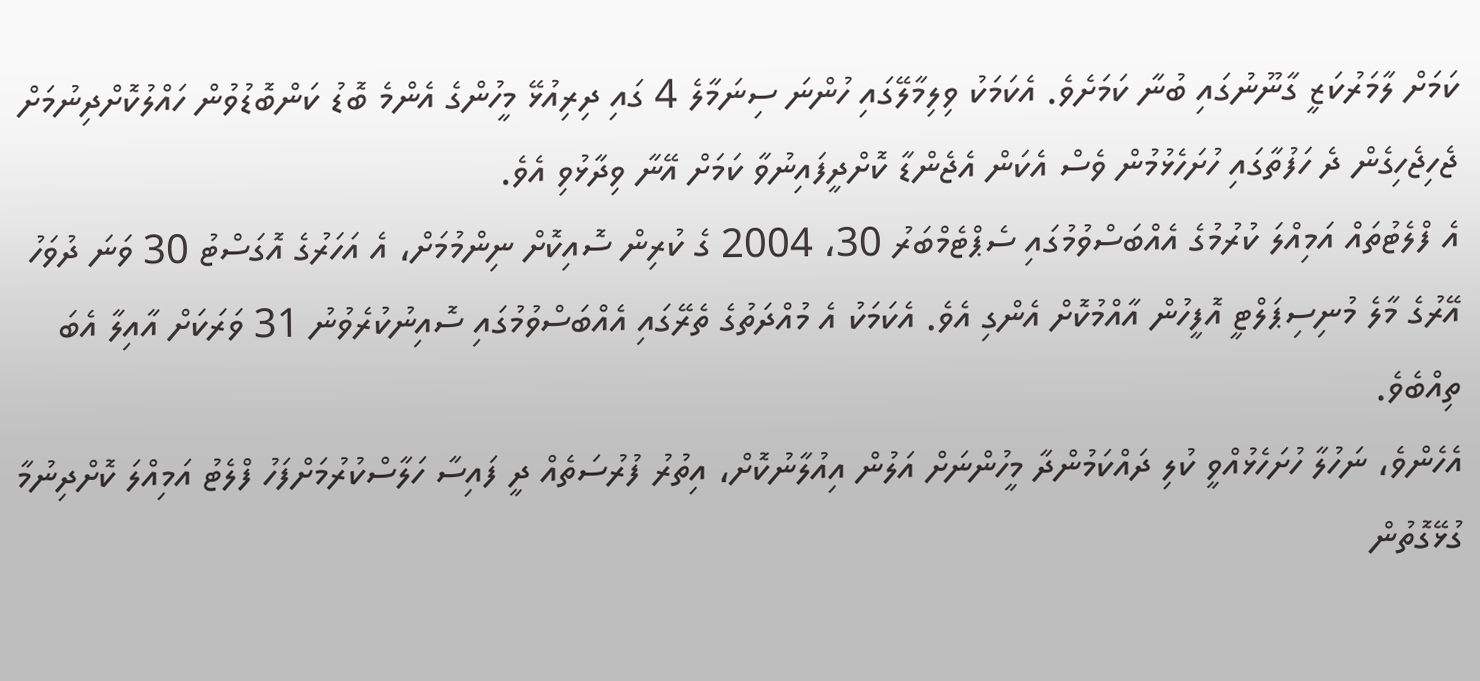ކަމަށް ލާމަރުކަޒީ ގާނޫނުގައި ބުނާ ކަމަށެވެ. އެކަމަކު ވިލިމާލޭގައި ހުންނަ ސިނަމާލެ 4 ގައި ދިރިއުޅޭ މީހުންގެ އެންމެ ބޮޑު ކަންބޮޑުވުން ހައްލުކޮށްދިނުމަށް ޖެހިޖެހިގެން ދެ ހަފުތާގައި ހުށަހެޅުމުން ވެސް އެކަން އެޖެންޑާ ކޮށްދީފައިނުވާ ކަމަށް އޭނާ ވިދާޅުވި އެވެ.
އެ ފްލެޓުތައް އަމިއްލަ ކުރުމުގެ އެއްބަސްވުމުގައި ސެޕްޓެމްބަރު 30، 2004 ގެ ކުރިން ސޮއިކޮށް ނިންމުމަށް، އެ އަހަރުގެ އޮގަސްޓު 30 ވަނަ ދުވަހު އޭރުގެ މާލެ މުނިސިޕަލްޓީ އޮފީހުން އާއްމުކޮށް އެންގި އެވެ. އެކަމަކު އެ މުއްދަތުގެ ތެރޭގައި އެއްބަސްވުމުގައި ސޮއިނުކުރެވުނު 31 ވަރަކަށް އާއިލާ އެބަ ތިއްބެވެ.
އެހެންވެ، ނަހުލާ ހުށަހެޅުއްވީ ކުލި ދައްކަމުންދާ މީހުންނަށް އަލުން އިއުލާނުކޮށް، އިތުރު ފުރުސަތެއް ދީ ފައިސާ ހަލާސްކުރުމަށްފަހު ފްލެޓު އަމިއްލަ ކޮށްދިނުމާ ގުޅޭގޮތުން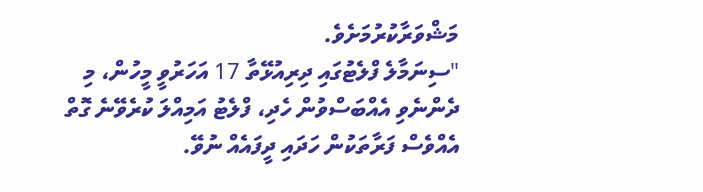މަޝްވަރާކުރުމަށެވެ.
"ސިނަމާލެ ފްލެޓުގައި ދިރިއުޅޭތާ 17 އަހަރުވީ މީހުން، މި ދެންނެވި އެއްބަސްވުން ހެދި، ފްލެޓު އަމިއްލަ ކުރެވޭނެ ގޮތް އެއްވެސް ފަރާތަކުން ހަދައި ދީފައެއް ނުވޭ.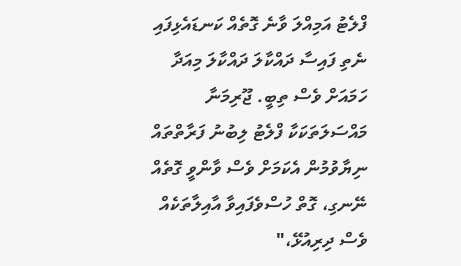ފްލެޓު އަމިއްލަ ވާނެ ގޮތެއް ކަނޑައެޅިފައި ނެތި ފައިސާ ދައްކާލަ ދައްކާލަ މިއަދާ ހަމައަށް ވެސް ތިބީ. ޖޫރިމަނާ މައްސަލަތަކަކާ ފްލެޓު ލިބުނު ފަރާތްތައް ނިޔާވުމުން އެކަމަށް ވެސް ވާންވީ ގޮތެއް ނޭނގި، ގޮތް ހުސްވެފައިވާ އާއިލާތަކެއް ވެސް ދިރިއުޅޭ،"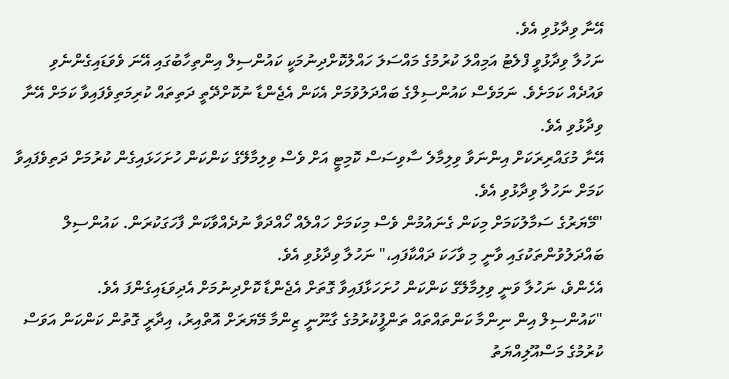އޭނާ ވިދާޅުވި އެވެ.
ނަހުލާ ވިދާޅުވީ ފްލެޓު އަމިއްލަ ކުރުމުގެ މައްސަލަ ހައްލުކޮށްދިނުމަކީ ކައުންސިލް އިންތިހާބުގައި އޭނަ ވެވަޑައިގެންނެވި ވައުދެއް ކަމަށެވެ. ނަމަވެސް ކައުންސިލްގެ ބައްދަލުވުމަށް އެކަން އެޖެންޑާ ނުކޮށްދޭތީ ދަތިތައް ކުރިމަތިވެފައިވާ ކަމަށް އޭނާ ވިދާޅުވި އެވެ.
އޭނާ މުގައްރިރަކަށް އިންނަވާ ވިލިމާލެ ސާވިސަސް ކޮމިޓީ އަށް ވެސް ވިލިމާލޭގެ ކަންކަން ހުށަހަޅައިގެން ކުރުމަށް ދަތިވެފައިވާ ކަމަށް ނަހުލާ ވިދާޅުވި އެވެ.
"މޭޔަރުގެ ސަމާލުކަމަށް މިކަން ގެނައުމުން ވެސް މިކަމަށް ހައްލެއް ހޯއްދަވާ ނުދެއްވާކަން ފާހަގަކުރަން. ކައުންސިލް ބައްދަލުވުންތަކުގައި ވާނީ މި ވާހަކަ ދައްކާފައި،" ނަހުލާ ވިދާޅުވި އެވެ.
އެހެންވެ، ނަހުލާ ވަނީ ވިލިމާލޭގެ ކަންކަން ހުށަހަޅާފައިވާ ގޮތަށް އެޖެންޑާ ކޮށްދިނުމަށް އެދިވަޑައިގެންފަ އެވެ.
"ކައުންސިލް އިން ނިންމާ ކަންތައްތައް ތަންފީުކުރުމުގެ ގާނޫނީ ޒިންމާ މޭޔަރަށް އޮތްއިރު، އިދާރީ ގޮތުން ކަންކަން އަވަސް ކުރުމުގެ މަސްއޫލިއްޔަތު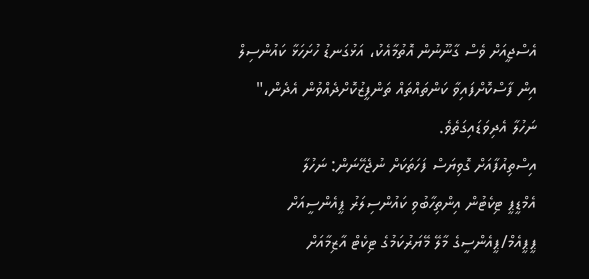އެސްޖީއަށް ވެސް ގާނޫނުން އޮތުމާއެކު، އަޅުގަނޑު ހުށަހަޅާ ކައުންސިލް އިން ފާސްކޮށްފައިވާ ކަންތައްތައް ތަންފީޒުކޮށްދެއްވުން އެދެން،" ނަހުލާ އެދިވަޑައިގަތެވެ.
އިސްތިއުފާއަށް ގޮވިޔަސް ފަހަތަކަށް ނުޖެހޭނަން: ނަހުލާ
އެމްޑީޕީ ޓިކެޓުން އިންތިހާބުވި ކައުންސިލަރު ޕީއެންސީއަށް
ޕީޕީއެމް/ޕީއެންސީގެ މާލޭ މޭޔަރުކަމުގެ ޓިކެޓް އާޒިމާއަށް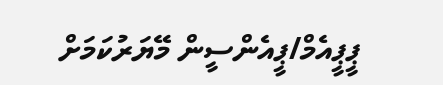ޕީޕީއެމް/ޕީއެންސީން މޭޔަރުކަމަށް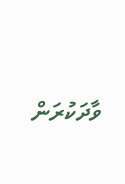ވާދަކުރަން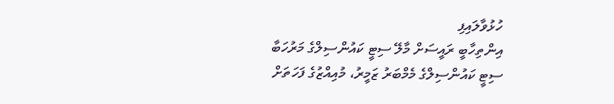ހުޅުވާލައިފި
އިންތިހާބީ ރައީސަށް މާލޭ ސިޓީ ކައުންސިލްގެ މަރުހަބާ
ސިޓީ ކައުންސިލްގެ މެމްބަރު ޒަމީރު، މުއިއްޒުގެ ފަހަތަށް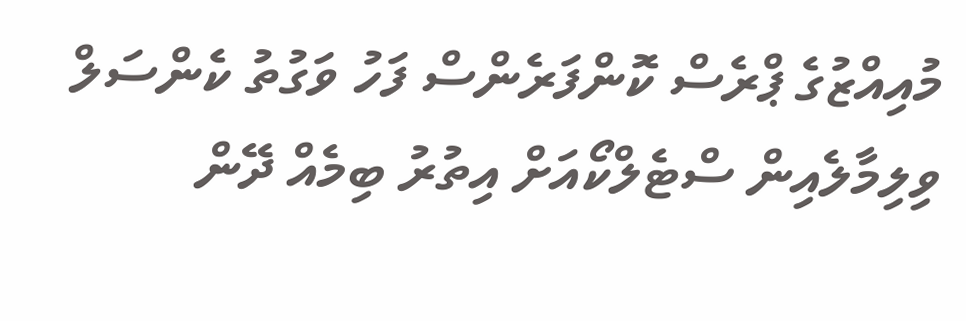މުއިއްޒުގެ ޕްރެސް ކޮންފަރެންސް ފަހު ވަގުތު ކެންސަލް
ވިލިމާލެއިން ސްޓެލްކޯއަށް އިތުރު ބިމެއް ދޭން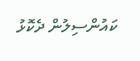ކައުންސިލުން ދެކޮޅު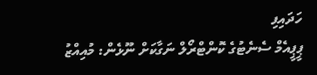ހަދައިފި
ޕީޕީއެމް ސެނެޓުގެ ކޮންޓްރޯލް ނަގާކަށް ނޫޅެން: މުއިއްޒު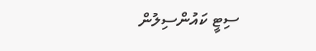ސިޓީ ކައުންސިލުން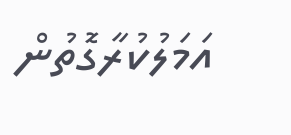އަމަލުކުރާގޮތުން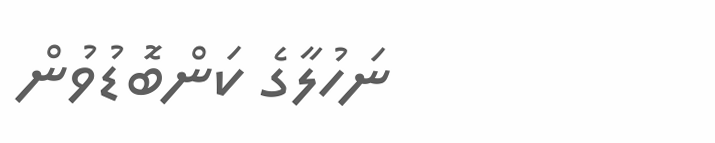ނަހުލާގެ ކަންބޮޑުވުން